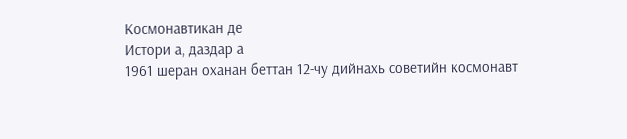Космонавтикан де
Истори а, даздар а
1961 шеран оханан беттан 12-чу дийнахь советийн космонавт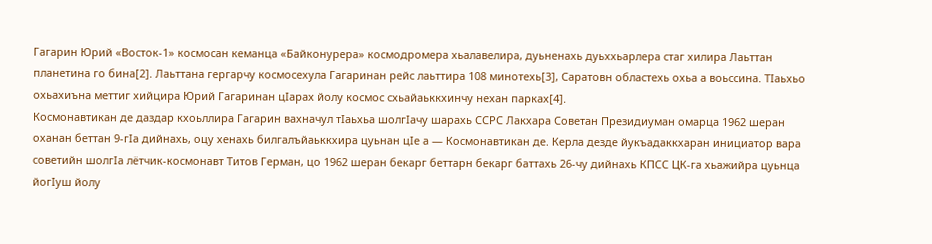Гагарин Юрий «Восток-1» космосан кеманца «Байконурера» космодромера хьалавелира, дуьненахь дуьххьарлера стаг хилира Лаьттан планетина го бина[2]. Лаьттана гергарчу космосехула Гагаринан рейс лаьттира 108 минотехь[3], Саратовн областехь охьа а воьссина. ТӀаьхьо охьахиъна меттиг хийцира Юрий Гагаринан цӀарах йолу космос схьайаьккхинчу нехан парках[4].
Космонавтикан де даздар кхоьллира Гагарин вахначул тӀаьхьа шолгӀачу шарахь ССРС Лакхара Советан Президиуман омарца 1962 шеран оханан беттан 9-гӀа дийнахь, оцу хенахь билгалъйаьккхира цуьнан цӀе а — Космонавтикан де. Керла дезде йукъадаккхаран инициатор вара советийн шолгӀа лётчик-космонавт Титов Герман, цо 1962 шеран бекарг беттарн бекарг баттахь 26-чу дийнахь КПСС ЦК-га хьажийра цуьнца йогӀуш йолу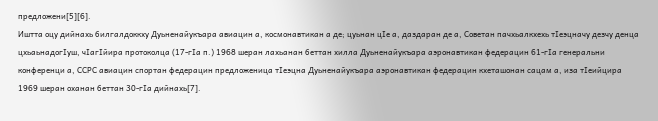предложени[5][6].
Иштта оцу дийнахь билгалдоккху Дуьненайукъара авиацин а, космонавтикан а де; цуьнан цӀе а, даздаран де а, Советан пачхьалкхехь тӀеэцначу дезчу денца цхьаьнадогӀуш, чӀагӀйира протоколца (17-гӀа п.) 1968 шеран лахьанан беттан хилла Дуьненайукъара аэронавтикан федерацин 61-гӀа генеральни конференци а, ССРС авиацин спортан федерацин предложеница тӀеэцна Дуьненайукъара аэронавтикан федерацин кхеташонан сацам а, иза тӀеийцира 1969 шеран оханан беттан 30-гӀа дийнахь[7].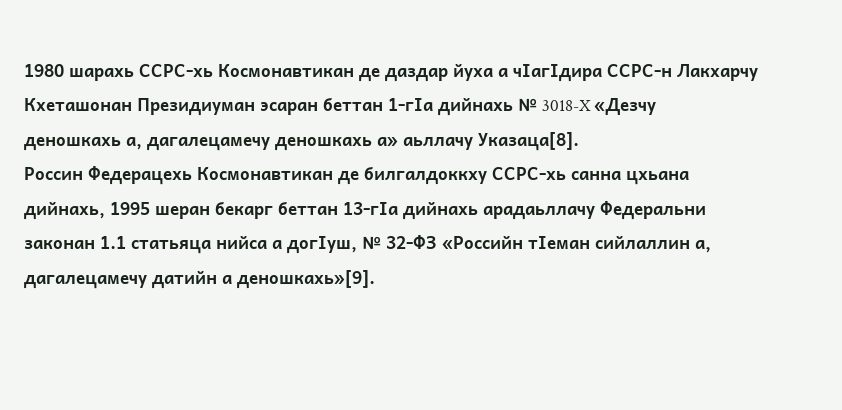1980 шарахь ССРС-хь Космонавтикан де даздар йуха а чӀагӀдира ССРС-н Лакхарчу Кхеташонан Президиуман эсаран беттан 1-гӀа дийнахь № 3018-X «Дезчу деношкахь а, дагалецамечу деношкахь а» аьллачу Указаца[8].
Россин Федерацехь Космонавтикан де билгалдоккху ССРС-хь санна цхьана дийнахь, 1995 шеран бекарг беттан 13-гӀа дийнахь арадаьллачу Федеральни законан 1.1 статьяца нийса а догӀуш, № 32-ФЗ «Российн тӀеман сийлаллин а, дагалецамечу датийн а деношкахь»[9].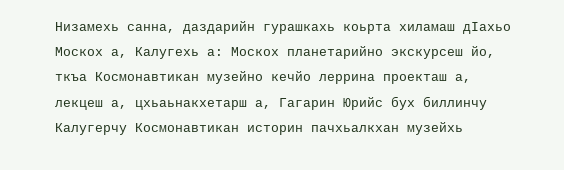Низамехь санна, даздарийн гурашкахь коьрта хиламаш дӀахьо Москох а, Калугехь а: Москох планетарийно экскурсеш йо, ткъа Космонавтикан музейно кечйо леррина проекташ а, лекцеш а, цхьаьнакхетарш а, Гагарин Юрийс бух биллинчу Калугерчу Космонавтикан историн пачхьалкхан музейхь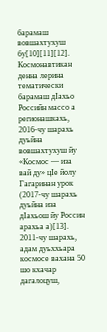барамаш вовшахтухуш бу[10][11][12].
Космонавтикан денна лерина тематически барамаш дӀахьо Российн массо а регионашкахь, 2016-чу шарахь дуьйна вовшахтухуш йу «Космос — иза вай ду» цӀе йолу Гагаринан урок (2017-чу шарахь дуьйна иза дӀахьош йу Россин арахьа а)[13].
2011-чу шарахь, адам дуьххьара космосе вахана 50 шо кхачар дагалоцуш,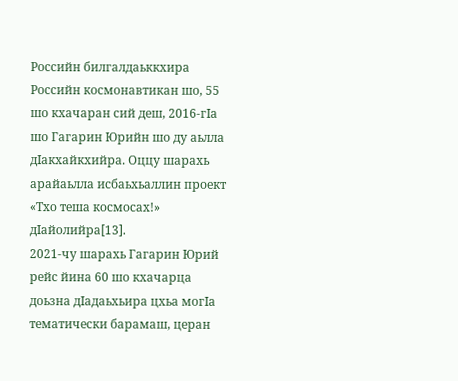Российн билгалдаьккхира Российн космонавтикан шо, 55 шо кхачаран сий деш, 2016-гӀа шо Гагарин Юрийн шо ду аьлла дӀакхайкхийра. Оццу шарахь арайаьлла исбаьхьаллин проект «Тхо теша космосах!» дӀайолийра[13].
2021-чу шарахь Гагарин Юрий рейс йина 60 шо кхачарца доьзна дӀадаьхьира цхьа могӀа тематически барамаш, церан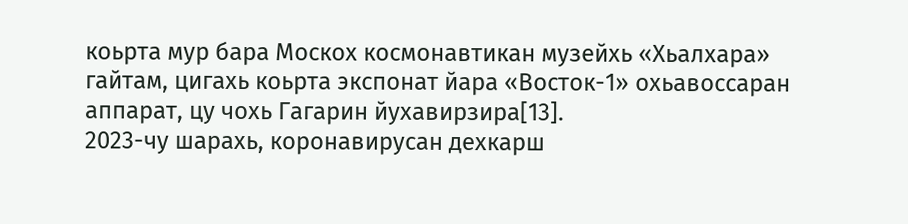коьрта мур бара Москох космонавтикан музейхь «Хьалхара» гайтам, цигахь коьрта экспонат йара «Восток-1» охьавоссаран аппарат, цу чохь Гагарин йухавирзира[13].
2023-чу шарахь, коронавирусан дехкарш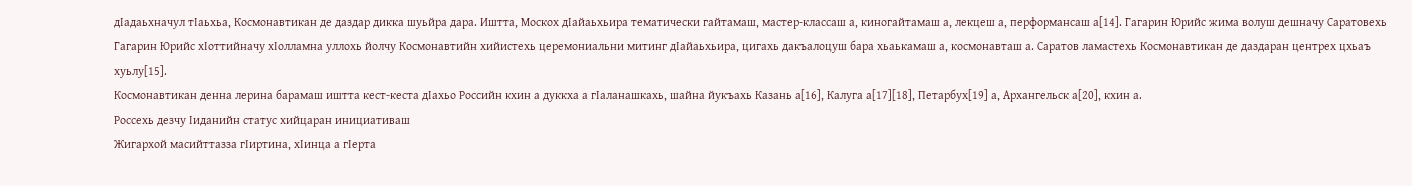дӀадаьхначул тӀаьхьа, Космонавтикан де даздар дикка шуьйра дара. Иштта, Москох дӀайаьхьира тематически гайтамаш, мастер-классаш а, киногайтамаш а, лекцеш а, перформансаш а[14]. Гагарин Юрийс жима волуш дешначу Саратовехь Гагарин Юрийс хӀоттийначу хӀолламна уллохь йолчу Космонавтийн хийистехь церемониальни митинг дӀайаьхьира, цигахь дакъалоцуш бара хьаькамаш а, космонавташ а. Саратов ламастехь Космонавтикан де даздаран центрех цхьаъ хуьлу[15].
Космонавтикан денна лерина барамаш иштта кест-кеста дӀахьо Российн кхин а дуккха а гӀаланашкахь, шайна йукъахь Казань а[16], Калуга а[17][18], Петарбух[19] а, Архангельск а[20], кхин а.
Россехь дезчу Ӏиданийн статус хийцаран инициативаш
Жигархой масийттазза гӀиртина, хӀинца а гӀерта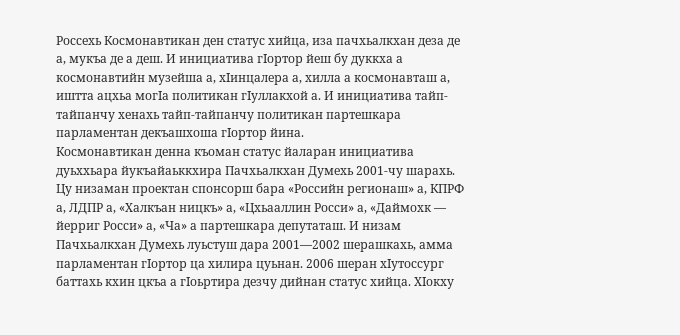Россехь Космонавтикан ден статус хийца, иза пачхьалкхан деза де а, мукъа де а деш. И инициатива гӀортор йеш бу дуккха а космонавтийн музейша а, хӀинцалера а, хилла а космонавташ а, иштта ацхьа могӀа политикан гӀуллакхой а. И инициатива тайп-тайпанчу хенахь тайп-тайпанчу политикан партешкара парламентан декъашхоша гӀортор йина.
Космонавтикан денна къоман статус йаларан инициатива дуьххьара йукъайаьккхира Пачхьалкхан Думехь 2001-чу шарахь. Цу низаман проектан спонсорш бара «Российн регионаш» а, КПРФ а, ЛДПР а, «Халкъан ницкъ» а, «Цхьааллин Росси» а, «Даймохк — йерриг Росси» а, «Ча» а партешкара депутаташ. И низам Пачхьалкхан Думехь луьстуш дара 2001—2002 шерашкахь, амма парламентан гӀортор ца хилира цуьнан. 2006 шеран хӀутоссург баттахь кхин цкъа а гӀоьртира дезчу дийнан статус хийца. ХӀокху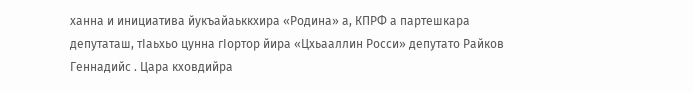ханна и инициатива йукъайаьккхира «Родина» а, КПРФ а партешкара депутаташ, тӀаьхьо цунна гӀортор йира «Цхьааллин Росси» депутато Райков Геннадийс . Цара кховдийра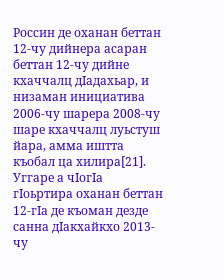Россин де оханан беттан 12-чу дийнера асаран беттан 12-чу дийне кхаччалц дӀадахьар, и низаман инициатива 2006-чу шарера 2008-чу шаре кхаччалц луьстуш йара, амма иштта къобал ца хилира[21].
Уггаре а чӀогӀа гӀоьртира оханан беттан 12-гӀа де къоман дезде санна дӀакхайкхо 2013-чу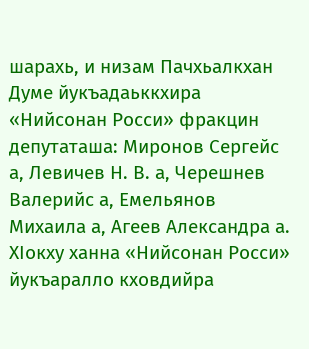шарахь, и низам Пачхьалкхан Думе йукъадаьккхира «Нийсонан Росси» фракцин депутаташа: Миронов Сергейс а, Левичев Н. В. а, Черешнев Валерийс а, Емельянов Михаила а, Агеев Александра а. ХӀокху ханна «Нийсонан Росси» йукъаралло кховдийра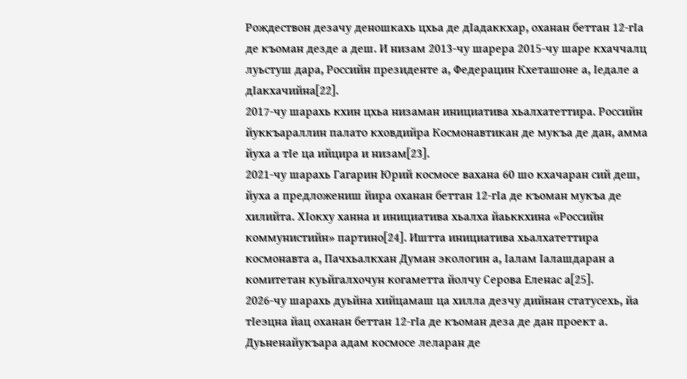Рождествон дезачу деношкахь цхьа де дӀадаккхар, оханан беттан 12-гӀа де къоман дезде а деш. И низам 2013-чу шарера 2015-чу шаре кхаччалц луьстуш дара, Российн президенте а, Федерацин Кхеташоне а, Ӏедале а дӀакхачийна[22].
2017-чу шарахь кхин цхьа низаман инициатива хьалхатеттира. Российн йуккъараллин палато кховдийра Космонавтикан де мукъа де дан, амма йуха а тӀе ца ийцира и низам[23].
2021-чу шарахь Гагарин Юрий космосе вахана 60 шо кхачаран сий деш, йуха а предложениш йира оханан беттан 12-гӀа де къоман мукъа де хилийта. ХӀокху ханна и инициатива хьалха йаьккхина «Российн коммунистийн» партино[24]. Иштта инициатива хьалхатеттира космонавта а, Пачхьалкхан Думан экологин а, Ӏалам Ӏалашдаран а комитетан куьйгалхочун когаметта йолчу Серова Еленас а[25].
2026-чу шарахь дуьйна хийцамаш ца хилла дезчу дийнан статусехь, йа тӀеэцна йац оханан беттан 12-гӀа де къоман деза де дан проект а.
Дуьненайукъара адам космосе леларан де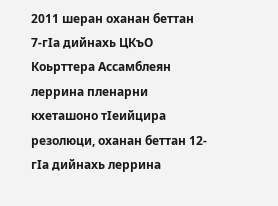2011 шеран оханан беттан 7-гӀа дийнахь ЦКъО Коьрттера Ассамблеян леррина пленарни кхеташоно тӀеийцира резолюци, оханан беттан 12-гӀа дийнахь леррина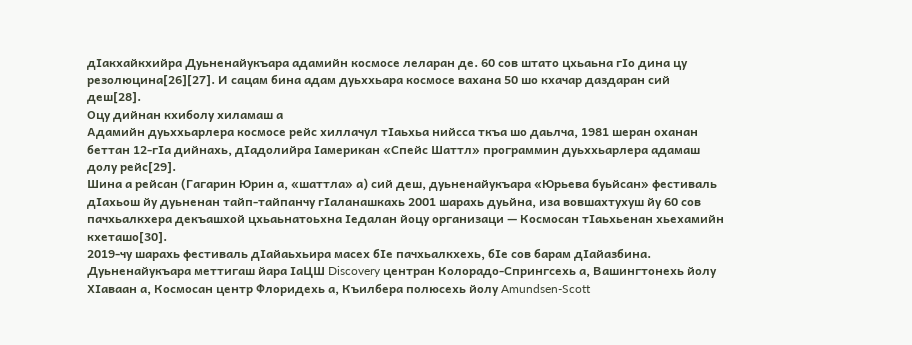дӀакхайкхийра Дуьненайукъара адамийн космосе леларан де. 60 сов штато цхьаьна гӀо дина цу резолюцина[26][27]. И сацам бина адам дуьххьара космосе вахана 50 шо кхачар даздаран сий деш[28].
Оцу дийнан кхиболу хиламаш а
Адамийн дуьххьарлера космосе рейс хиллачул тӀаьхьа нийсса ткъа шо даьлча, 1981 шеран оханан беттан 12-гӀа дийнахь, дӀадолийра Ӏамерикан «Спейс Шаттл» программин дуьххьарлера адамаш долу рейс[29].
Шина а рейсан (Гагарин Юрин а, «шаттла» а) сий деш, дуьненайукъара «Юрьева буьйсан» фестиваль дӀахьош йу дуьненан тайп-тайпанчу гӀаланашкахь 2001 шарахь дуьйна, иза вовшахтухуш йу 60 сов пачхьалкхера декъашхой цхьаьнатоьхна Ӏедалан йоцу организаци — Космосан тӀаьхьенан хьехамийн кхеташо[30].
2019-чу шарахь фестиваль дӀайаьхьира масех бӀе пачхьалкхехь, бӀе сов барам дӀайазбина. Дуьненайукъара меттигаш йара ӀаЦШ Discovery центран Колорадо-Спрингсехь а, Вашингтонехь йолу ХӀаваан а, Космосан центр Флоридехь а, Къилбера полюсехь йолу Amundsen-Scott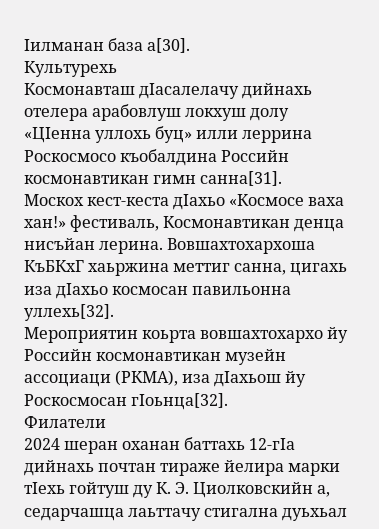Ӏилманан база а[30].
Культурехь
Космонавташ дӀасалелачу дийнахь отелера арабовлуш локхуш долу «ЦӀенна уллохь буц» илли леррина Роскосмосо къобалдина Российн космонавтикан гимн санна[31].
Москох кест-кеста дӀахьо «Космосе ваха хан!» фестиваль, Космонавтикан денца нисъйан лерина. Вовшахтохархоша КъБКхГ хаьржина меттиг санна, цигахь иза дӀахьо космосан павильонна уллехь[32].
Мероприятин коьрта вовшахтохархо йу Российн космонавтикан музейн ассоциаци (РКМА), иза дӀахьош йу Роскосмосан гӀоьнца[32].
Филатели
2024 шеран оханан баттахь 12-гӀа дийнахь почтан тираже йелира марки тӀехь гойтуш ду К. Э. Циолковскийн а, седарчашца лаьттачу стигална дуьхьал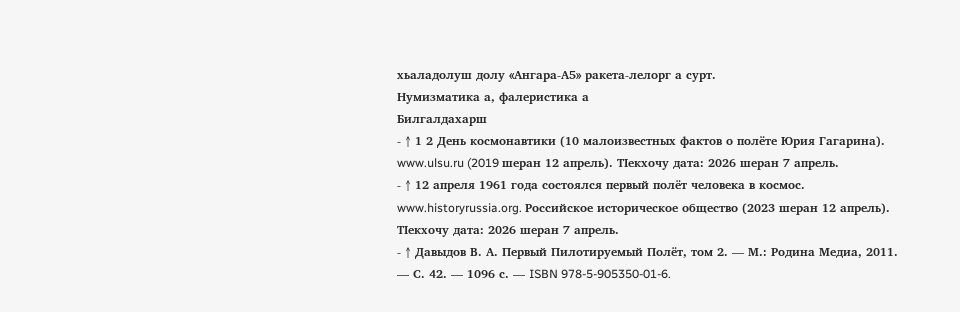хьаладолуш долу «Ангара-А5» ракета-лелорг а сурт.
Нумизматика а, фалеристика а
Билгалдахарш
- ↑ 1 2 День космонавтики (10 малоизвестных фактов о полёте Юрия Гагарина). www.ulsu.ru (2019 шеран 12 апрель). ТӀекхочу дата: 2026 шеран 7 апрель.
- ↑ 12 апреля 1961 года состоялся первый полёт человека в космос. www.historyrussia.org. Российское историческое общество (2023 шеран 12 апрель). ТӀекхочу дата: 2026 шеран 7 апрель.
- ↑ Давыдов В. А. Первый Пилотируемый Полёт, том 2. — М.: Родина Медиа, 2011. — С. 42. — 1096 с. — ISBN 978-5-905350-01-6.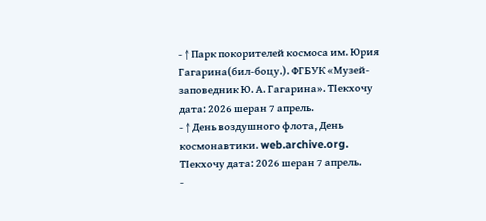- ↑ Парк покорителей космоса им. Юрия Гагарина(бил-боцу.). ФГБУК «Музей-заповедник Ю. А. Гагарина». ТӀекхочу дата: 2026 шеран 7 апрель.
- ↑ День воздушного флота, День космонавтики. web.archive.org. ТӀекхочу дата: 2026 шеран 7 апрель.
-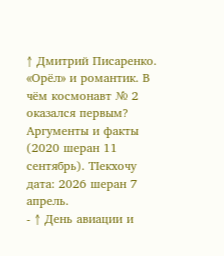↑ Дмитрий Писаренко. «Орёл» и романтик. В чём космонавт № 2 оказался первым? Аргументы и факты (2020 шеран 11 сентябрь). ТӀекхочу дата: 2026 шеран 7 апрель.
- ↑ День авиации и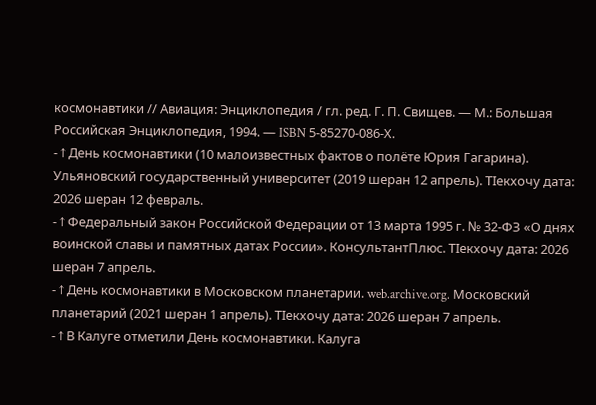космонавтики // Авиация: Энциклопедия / гл. ред. Г. П. Свищев. — М.: Большая Российская Энциклопедия, 1994. — ISBN 5-85270-086-Х.
- ↑ День космонавтики (10 малоизвестных фактов о полёте Юрия Гагарина). Ульяновский государственный университет (2019 шеран 12 апрель). ТӀекхочу дата: 2026 шеран 12 февраль.
- ↑ Федеральный закон Российской Федерации от 13 марта 1995 г. № 32-ФЗ «О днях воинской славы и памятных датах России». КонсультантПлюс. ТӀекхочу дата: 2026 шеран 7 апрель.
- ↑ День космонавтики в Московском планетарии. web.archive.org. Московский планетарий (2021 шеран 1 апрель). ТӀекхочу дата: 2026 шеран 7 апрель.
- ↑ В Калуге отметили День космонавтики. Калуга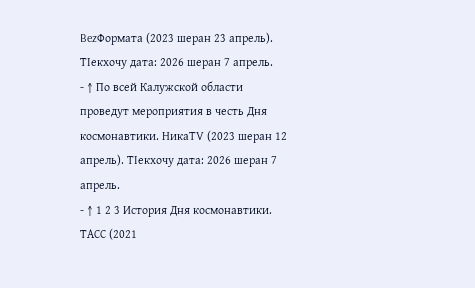BezФормата (2023 шеран 23 апрель). ТӀекхочу дата: 2026 шеран 7 апрель.
- ↑ По всей Калужской области проведут мероприятия в честь Дня космонавтики. НикаTV (2023 шеран 12 апрель). ТӀекхочу дата: 2026 шеран 7 апрель.
- ↑ 1 2 3 История Дня космонавтики. ТАСС (2021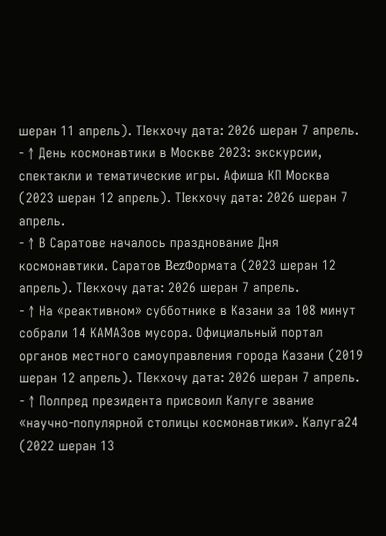шеран 11 апрель). ТӀекхочу дата: 2026 шеран 7 апрель.
- ↑ День космонавтики в Москве 2023: экскурсии, спектакли и тематические игры. Афиша КП Москва (2023 шеран 12 апрель). ТӀекхочу дата: 2026 шеран 7 апрель.
- ↑ В Саратове началось празднование Дня космонавтики. Саратов BezФормата (2023 шеран 12 апрель). ТӀекхочу дата: 2026 шеран 7 апрель.
- ↑ На «реактивном» субботнике в Казани за 108 минут собрали 14 КАМАЗов мусора. Официальный портал органов местного самоуправления города Казани (2019 шеран 12 апрель). ТӀекхочу дата: 2026 шеран 7 апрель.
- ↑ Полпред президента присвоил Калуге звание «научно-популярной столицы космонавтики». Калуга24 (2022 шеран 13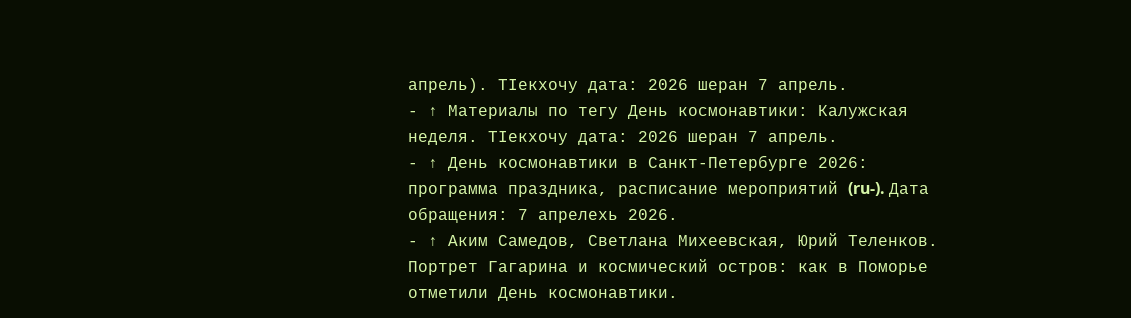апрель). ТӀекхочу дата: 2026 шеран 7 апрель.
- ↑ Материалы по тегу День космонавтики: Калужская неделя. ТӀекхочу дата: 2026 шеран 7 апрель.
- ↑ День космонавтики в Санкт-Петербурге 2026: программа праздника, расписание мероприятий (ru-). Дата обращения: 7 апрелехь 2026.
- ↑ Аким Самедов, Светлана Михеевская, Юрий Теленков. Портрет Гагарина и космический остров: как в Поморье отметили День космонавтики.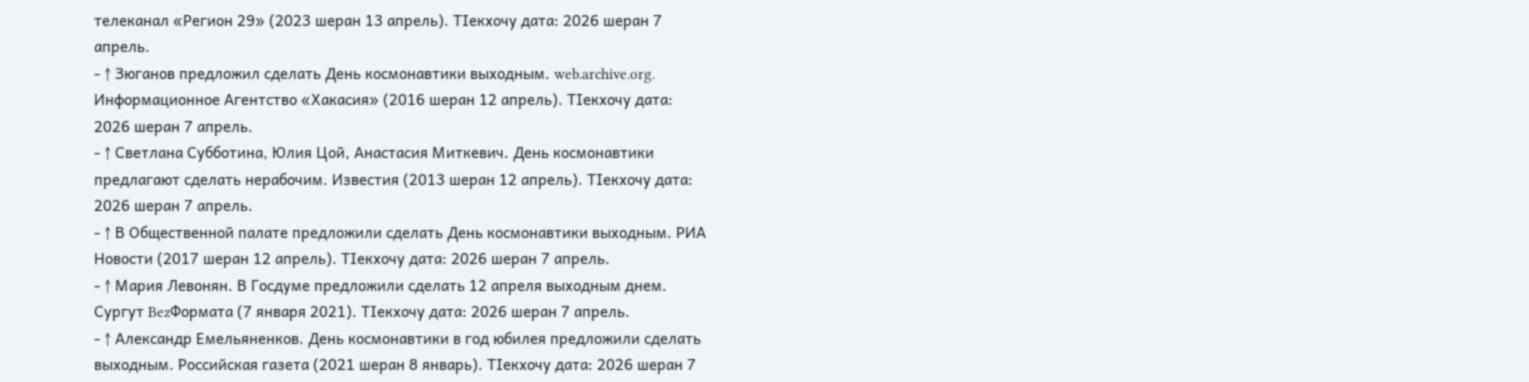телеканал «Регион 29» (2023 шеран 13 апрель). ТӀекхочу дата: 2026 шеран 7 апрель.
- ↑ Зюганов предложил сделать День космонавтики выходным. web.archive.org. Информационное Агентство «Хакасия» (2016 шеран 12 апрель). ТӀекхочу дата: 2026 шеран 7 апрель.
- ↑ Светлана Субботина, Юлия Цой, Анастасия Миткевич. День космонавтики предлагают сделать нерабочим. Известия (2013 шеран 12 апрель). ТӀекхочу дата: 2026 шеран 7 апрель.
- ↑ В Общественной палате предложили сделать День космонавтики выходным. РИА Новости (2017 шеран 12 апрель). ТӀекхочу дата: 2026 шеран 7 апрель.
- ↑ Мария Левонян. В Госдуме предложили сделать 12 апреля выходным днем. Сургут BezФормата (7 января 2021). ТӀекхочу дата: 2026 шеран 7 апрель.
- ↑ Александр Емельяненков. День космонавтики в год юбилея предложили сделать выходным. Российская газета (2021 шеран 8 январь). ТӀекхочу дата: 2026 шеран 7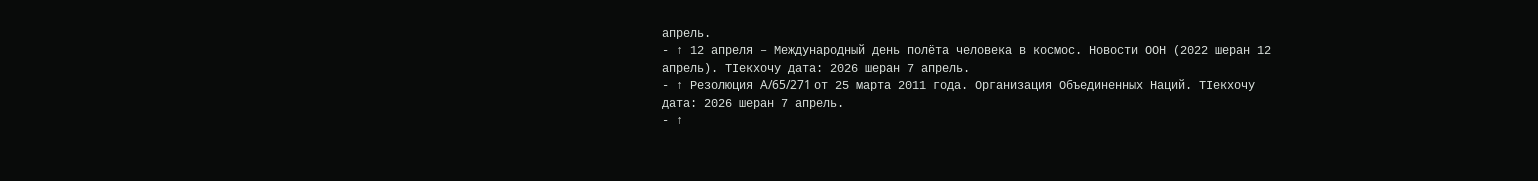апрель.
- ↑ 12 апреля – Международный день полёта человека в космос. Новости ООН (2022 шеран 12 апрель). ТӀекхочу дата: 2026 шеран 7 апрель.
- ↑ Резолюция A/65/271 от 25 марта 2011 года. Организация Объединенных Наций. ТӀекхочу дата: 2026 шеран 7 апрель.
- ↑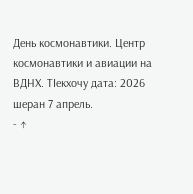День космонавтики. Центр космонавтики и авиации на ВДНХ. ТӀекхочу дата: 2026 шеран 7 апрель.
- ↑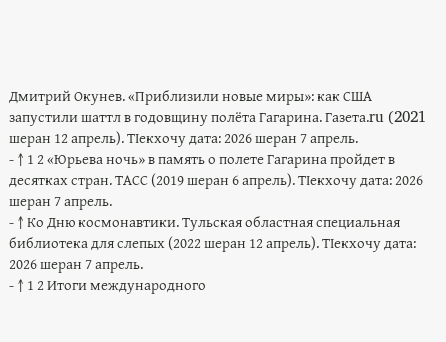Дмитрий Окунев. «Приблизили новые миры»: как США запустили шаттл в годовщину полёта Гагарина. Газета.ru (2021 шеран 12 апрель). ТӀекхочу дата: 2026 шеран 7 апрель.
- ↑ 1 2 «Юрьева ночь» в память о полете Гагарина пройдет в десятках стран. ТАСС (2019 шеран 6 апрель). ТӀекхочу дата: 2026 шеран 7 апрель.
- ↑ Ко Дню космонавтики. Тульская областная специальная библиотека для слепых (2022 шеран 12 апрель). ТӀекхочу дата: 2026 шеран 7 апрель.
- ↑ 1 2 Итоги международного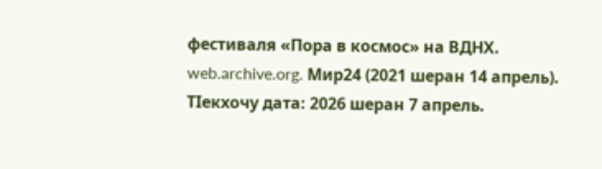фестиваля «Пора в космос» на ВДНХ. web.archive.org. Мир24 (2021 шеран 14 апрель). ТӀекхочу дата: 2026 шеран 7 апрель.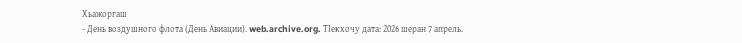Хьажоргаш
- День воздушного флота (День Авиации). web.archive.org. ТӀекхочу дата: 2026 шеран 7 апрель.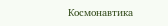Космонавтика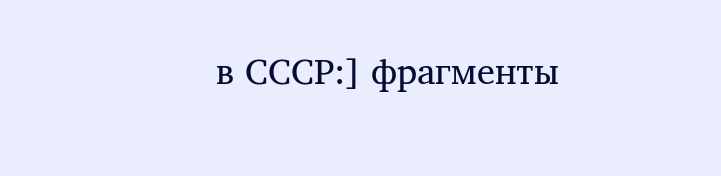в СССР:] фрагменты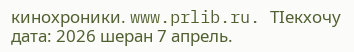кинохроники. www.prlib.ru. ТӀекхочу дата: 2026 шеран 7 апрель.